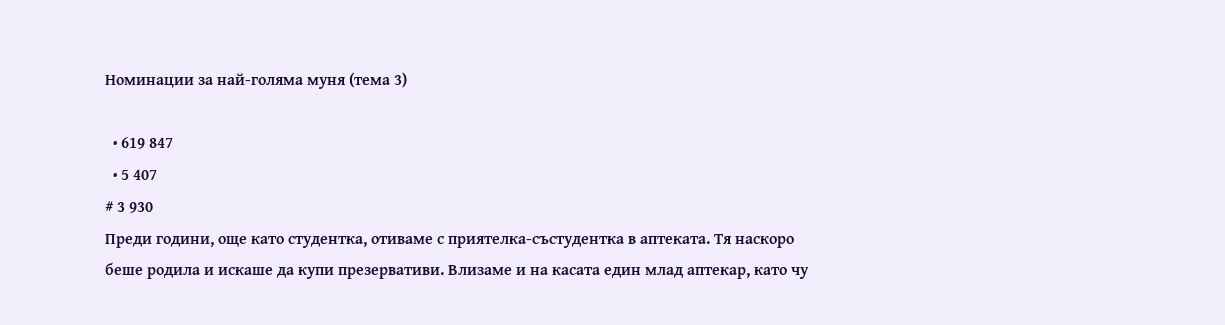Номинации за най-голяма муня (тема 3)

  • 619 847
  • 5 407
# 3 930
Преди години, още като студентка, отиваме с приятелка-състудентка в аптеката. Тя наскоро беше родила и искаше да купи презервативи. Влизаме и на касата един млад аптекар, като чу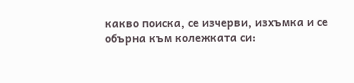какво поиска, се изчерви, изхъмка и се обърна към колежката си: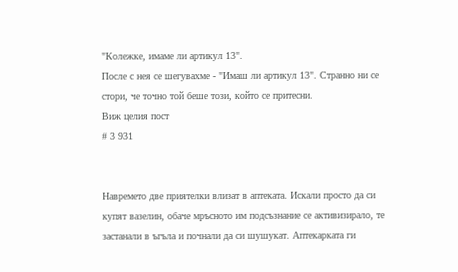"Колежке, имаме ли артикул 13".
После с нея се шегувахме - "Имаш ли артикул 13". Странно ни се стори, че точно той беше този, който се притесни.
Виж целия пост
# 3 931


Навремето две приятелки влизат в аптеката. Искали просто да си купят вазелин, обаче мръсното им подсъзнание се активизирало, те застанали в ъгъла и почнали да си шушукат. Аптекарката ги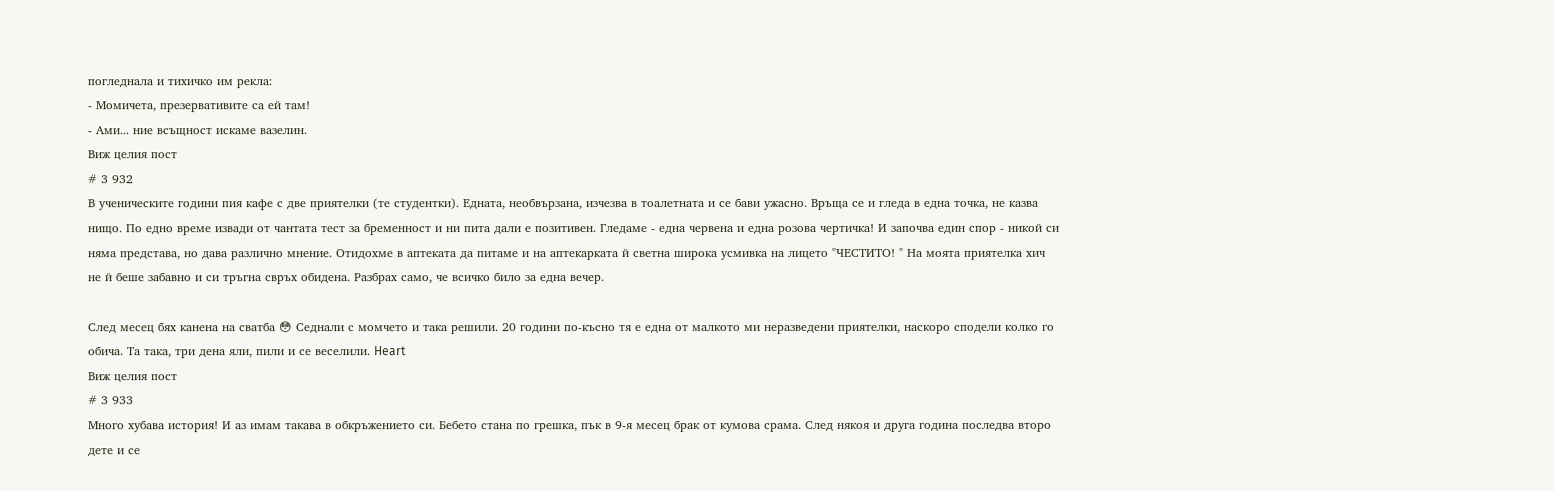погледнала и тихичко им рекла:
- Момичета, презервативите са ей там!
- Ами... ние всъщност искаме вазелин.
Виж целия пост
# 3 932
В ученическите години пия кафе с две приятелки (те студентки). Едната, необвързана, изчезва в тоалетната и се бави ужасно. Връща се и гледа в една точка, не казва нищо. По едно време извади от чантата тест за бременност и ни пита дали е позитивен. Гледаме - една червена и една розова чертичка! И започва един спор - никой си няма представа, но дава различно мнение. Отидохме в аптеката да питаме и на аптекарката й светна широка усмивка на лицето "ЧЕСТИТО! " На моята приятелка хич не й беше забавно и си тръгна свръх обидена. Разбрах само, че всичко било за една вечер.

След месец бях канена на сватба 😳 Седнали с момчето и така решили. 20 години по-късно тя е една от малкото ми неразведени приятелки, наскоро сподели колко го обича. Та така, три дена яли, пили и се веселили. Heart
Виж целия пост
# 3 933
Много хубава история! И аз имам такава в обкръжението си. Бебето стана по грешка, пък в 9-я месец брак от кумова срама. След някоя и друга година последва второ дете и се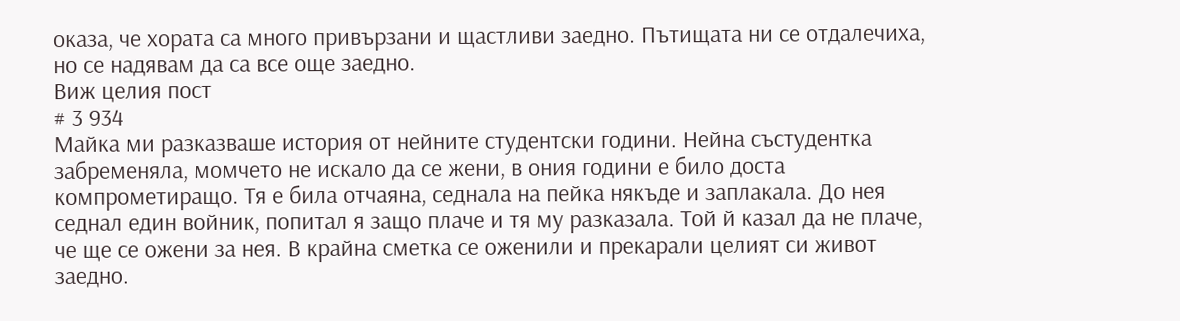оказа, че хората са много привързани и щастливи заедно. Пътищата ни се отдалечиха, но се надявам да са все още заедно.
Виж целия пост
# 3 934
Майка ми разказваше история от нейните студентски години. Нейна състудентка забременяла, момчето не искало да се жени, в ония години е било доста компрометиращо. Тя е била отчаяна, седнала на пейка някъде и заплакала. До нея седнал един войник, попитал я защо плаче и тя му разказала. Той й казал да не плаче, че ще се ожени за нея. В крайна сметка се оженили и прекарали целият си живот заедно.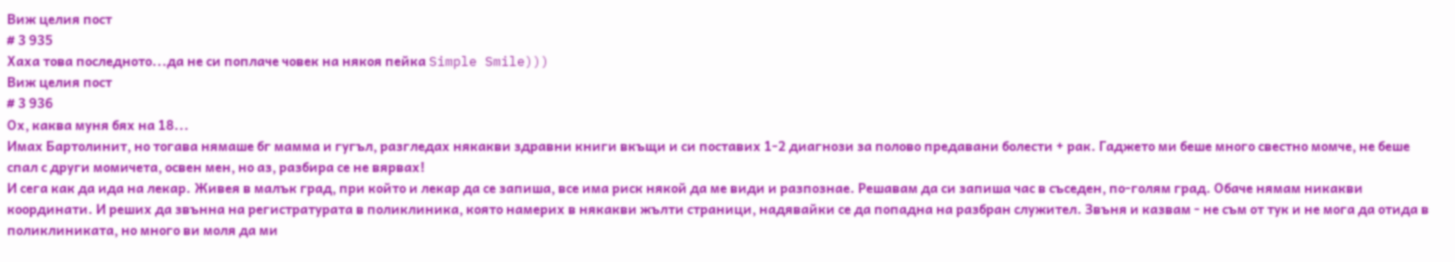Виж целия пост
# 3 935
Хаха това последното...да не си поплаче човек на някоя пейка Simple Smile)))
Виж целия пост
# 3 936
Ох, каква муня бях на 18...
Имах Бартолинит, но тогава нямаше бг мамма и гугъл, разгледах някакви здравни книги вкъщи и си поставих 1-2 диагнози за полово предавани болести + рак. Гаджето ми беше много свестно момче, не беше спал с други момичета, освен мен, но аз, разбира се не вярвах!
И сега как да ида на лекар. Живея в малък град, при който и лекар да се запиша, все има риск някой да ме види и разпознае. Решавам да си запиша час в съседен, по-голям град. Обаче нямам никакви координати. И реших да звънна на регистратурата в поликлиника, която намерих в някакви жълти страници, надявайки се да попадна на разбран служител. Звъня и казвам - не съм от тук и не мога да отида в поликлиниката, но много ви моля да ми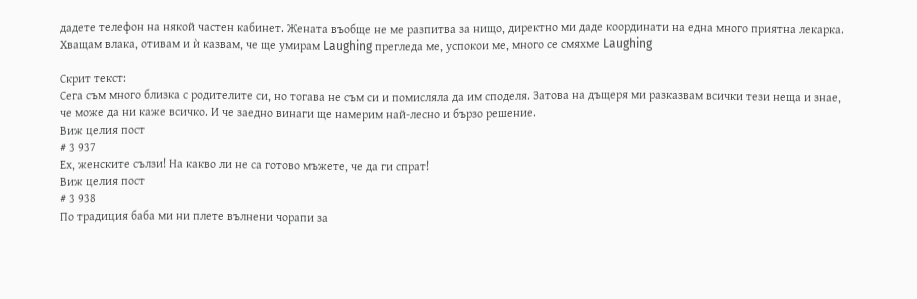дадете телефон на някой частен кабинет. Жената въобще не ме разпитва за нищо, директно ми даде координати на една много приятна лекарка.
Хващам влака, отивам и ѝ казвам, че ще умирам Laughing прегледа ме, успокои ме, много се смяхме Laughing

Скрит текст:
Сега съм много близка с родителите си, но тогава не съм си и помисляла да им споделя. Затова на дъщеря ми разказвам всички тези неща и знае, че може да ни каже всичко. И че заедно винаги ще намерим най-лесно и бързо решение.
Виж целия пост
# 3 937
Ех, женските сълзи! На какво ли не са готово мъжете, че да ги спрат!
Виж целия пост
# 3 938
По традиция баба ми ни плете вълнени чорапи за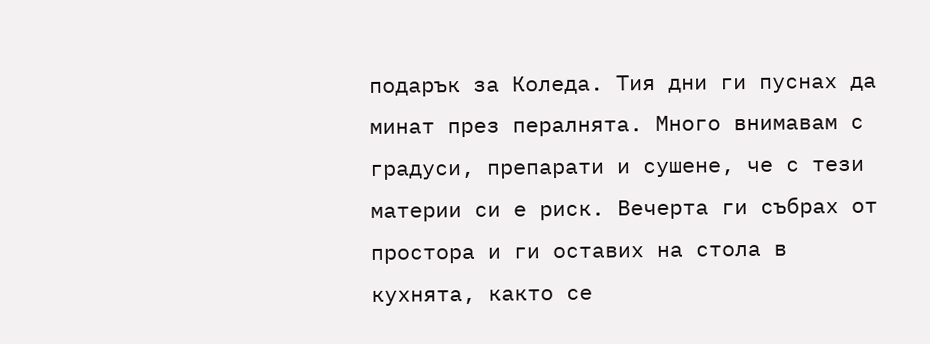подарък за Коледа. Тия дни ги пуснах да минат през пералнята. Много внимавам с градуси, препарати и сушене, че с тези материи си е риск. Вечерта ги събрах от простора и ги оставих на стола в кухнята, както се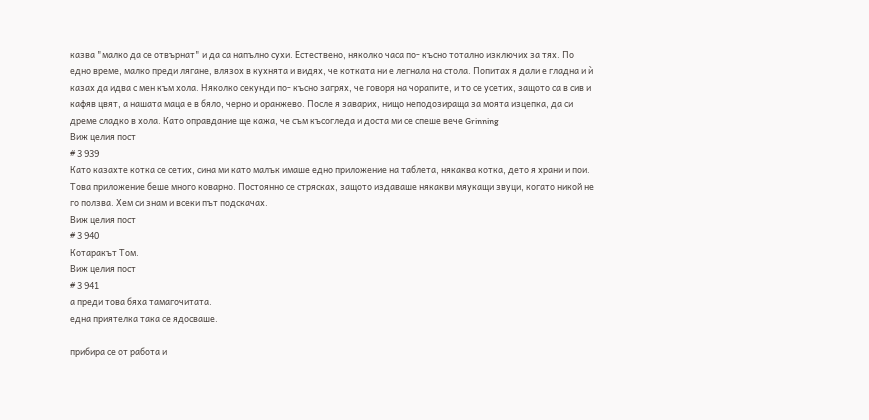казва "малко да се отвърнат" и да са напълно сухи. Естествено, няколко часа по- късно тотално изключих за тях. По едно време, малко преди лягане, влязох в кухнята и видях, че котката ни е легнала на стола. Попитах я дали е гладна и ѝ казах да идва с мен към хола. Няколко секунди по- късно загрях, че говоря на чорапите, и то се усетих, защото са в сив и кафяв цвят, а нашата маца е в бяло, черно и оранжево. После я заварих, нищо неподозираща за моята изцепка, да си дреме сладко в хола. Като оправдание ще кажа, че съм късогледа и доста ми се спеше вече Grinning
Виж целия пост
# 3 939
Като казахте котка се сетих, сина ми като малък имаше едно приложение на таблета, някаква котка, дето я храни и пои. Това приложение беше много коварно. Постоянно се стрясках, защото издаваше някакви мяукащи звуци, когато никой не го ползва. Хем си знам и всеки път подскачах.
Виж целия пост
# 3 940
Котаракът Том.
Виж целия пост
# 3 941
а преди това бяха тамагочитата.
една приятелка така се ядосваше.

прибира се от работа и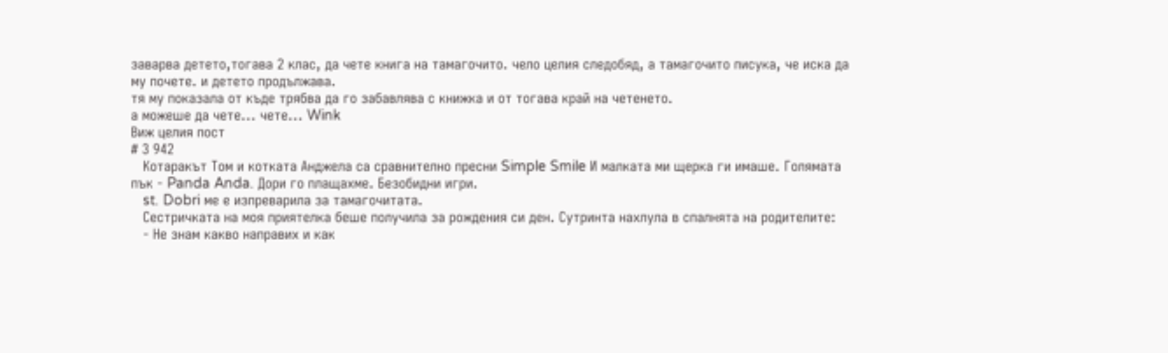заварва детето,тогава 2 клас, да чете книга на тамагочито. чело целия следобяд, а тамагочито писука, че иска да му почете. и детето продължава.
тя му показала от къде трябва да го забавлява с книжка и от тогава край на четенето.
а можеше да чете... чете... Wink
Виж целия пост
# 3 942
   Котаракът Том и котката Анджела са сравнително пресни Simple Smile И малката ми щерка ги имаше. Голямата пък - Panda Anda. Дори го плащахме. Безобидни игри.
   st. Dobri ме е изпреварила за тамагочитата.
   Сестричката на моя приятелка беше получила за рождения си ден. Сутринта нахлула в спалнята на родителите:
   - Не знам какво направих и как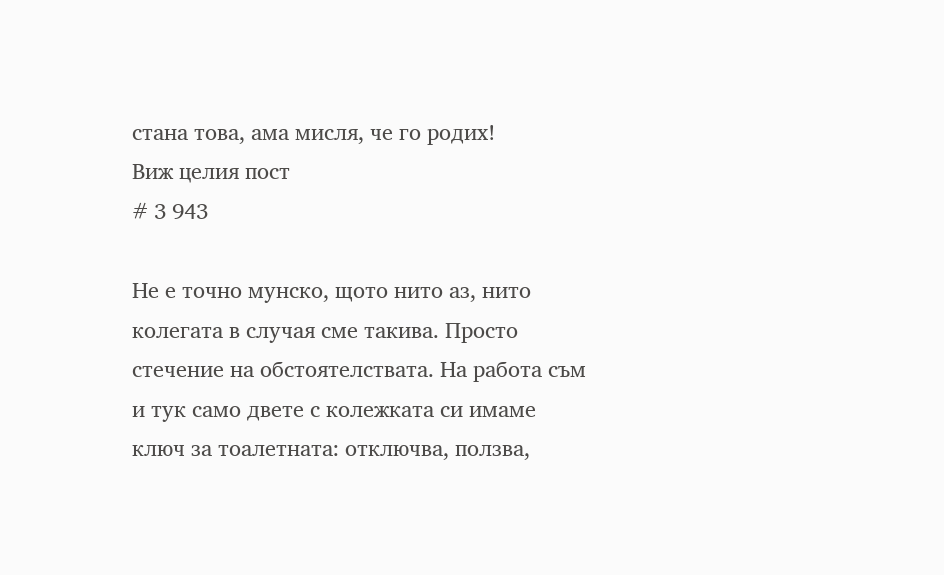стана това, ама мисля, че го родих!
Виж целия пост
# 3 943

Не е точно мунско, щото нито аз, нито колегата в случая сме такива. Просто стечение на обстоятелствата. На работа съм и тук само двете с колежката си имаме ключ за тоалетната: отключва, ползва,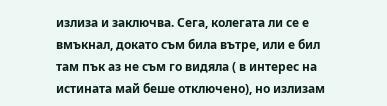излиза и заключва. Сега, колегата ли се е вмъкнал, докато съм била вътре, или е бил там пък аз не съм го видяла ( в интерес на истината май беше отключено), но излизам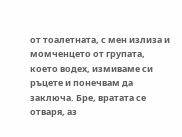от тоалетната, с мен излиза и момченцето от групата, което водех, измиваме си ръцете и понечвам да заключа. Бре, вратата се отваря, аз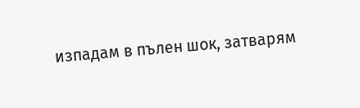изпадам в пълен шок, затварям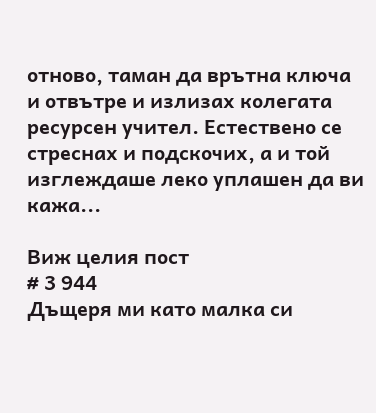отново, таман да врътна ключа и отвътре и излизах колегата ресурсен учител. Естествено се стреснах и подскочих, а и той изглеждаше леко уплашен да ви кажа...

Виж целия пост
# 3 944
Дъщеря ми като малка си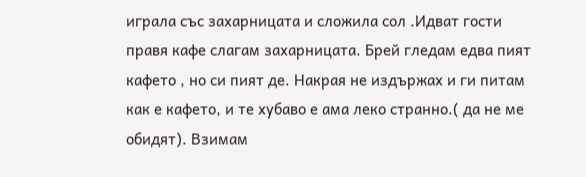играла със захарницата и сложила сол .Идват гости правя кафе слагам захарницата. Брей гледам едва пият кафето , но си пият де. Накрая не издържах и ги питам как е кафето, и те хубаво е ама леко странно.( да не ме обидят). Взимам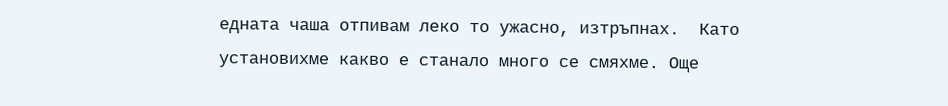едната чаша отпивам леко то ужасно, изтръпнах.  Като установихме какво е станало много се смяхме. Още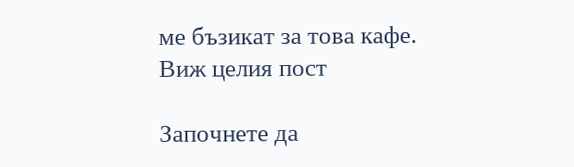ме бъзикат за това кафе.
Виж целия пост

Започнете да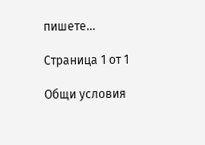пишете...

Страница 1 от 1

Общи условия